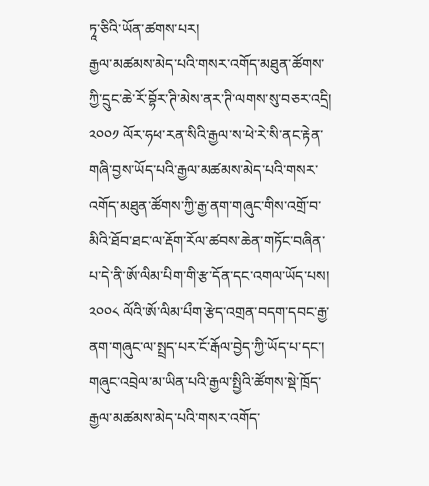ཏཱ་ཅིའི་ཡོན་ཚགས་པར།
རྒྱལ་མཚམས་མེད་པའི་གསར་འགོད་མཐུན་ཚོགས་ཀྱི་དྲུང་ཆེ་རོ་བྷོར་ཊི་མེས་ནར་ཊི་ལགས་སུ་བཅར་འདྲི།
༢༠༠༡ ལོར་ཧཕ་རན་སིའི་རྒྱལ་ས་ཕེ་རེ་སི་ནང་རྟེན་གཞི་བྱས་ཡོད་པའི་རྒྱལ་མཚམས་མེད་པའི་གསར་འགོད་མཐུན་ཚོགས་ཀྱི་རྒྱ་ནག་གཞུང་གིས་འགྲོ་བ་མིའི་ཐོབ་ཐང་ལ་རྡོག་རོལ་ཚབས་ཆེན་གཏོང་བཞིན་པ་དེ་ནི་ཨོ་ལིམ་པིག་གི་རྩ་དོན་དང་འགལ་ཡོད་པས། ༢༠༠༨ ལོའི་ཨོ་ལིམ་པྀག་རྩེད་འགྲན་བདག་དབང་རྒྱ་ནག་གཞུང་ལ་སྤྲད་པར་ངོ་རྒོལ་བྱེད་ཀྱི་ཡོད་པ་དང་། གཞུང་འབྲེལ་མ་ཡིན་པའི་རྒྱལ་སྤྱིའི་ཚོགས་སྡེ་ཁྲོད་རྒྱལ་མཚམས་མེད་པའི་གསར་འགོད་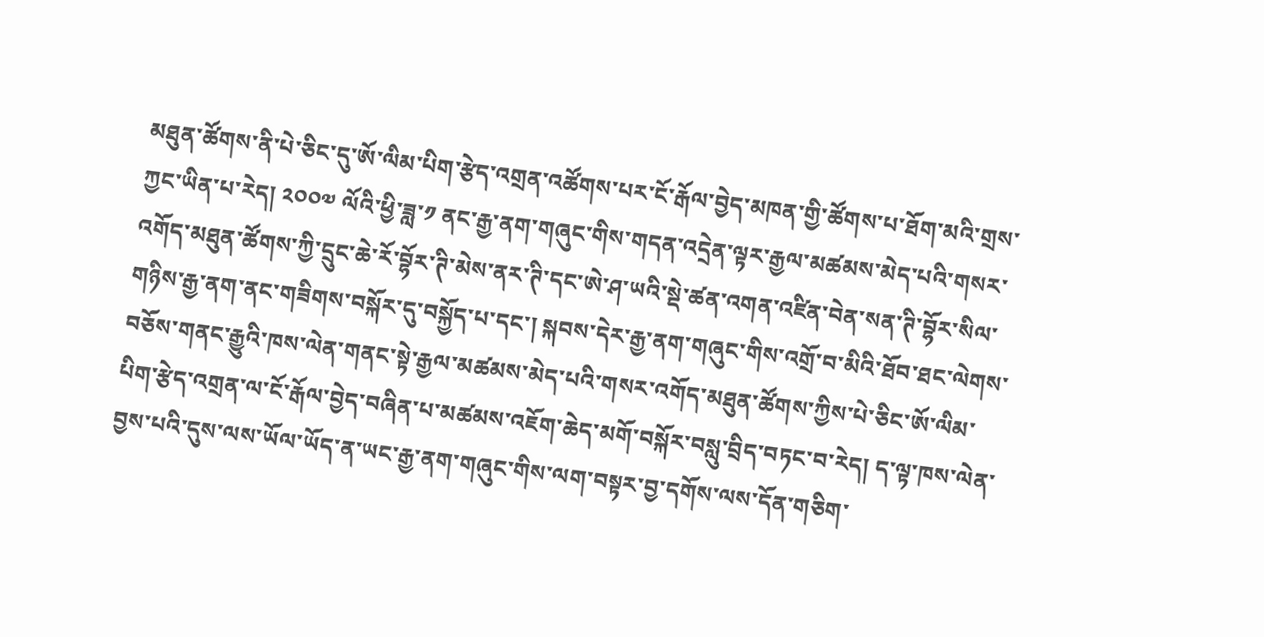མཐུན་ཚོགས་ནི་པེ་ཅིང་དུ་ཨོ་ལིམ་པིག་རྩེད་འགྲན་འཚོགས་པར་ངོ་རྒོལ་བྱེད་མཁན་གྱི་ཚོགས་པ་ཐོག་མའི་གྲས་ཀྱང་ཡིན་པ་རེད། ༢༠༠༧ ལོའི་ཕྱི་ཟླ་༡ ནང་རྒྱ་ནག་གཞུང་གིས་གདན་འདྲེན་ལྟར་རྒྱལ་མཚམས་མེད་པའི་གསར་འགོད་མཐུན་ཚོགས་ཀྱི་དྲུང་ཆེ་རོ་བྷོར་ཊི་མེས་ནར་ཊི་དང་ཨེ་ཤ་ཡའི་སྡེ་ཚན་འགན་འཛིན་བེན་སན་ཊི་བྷོར་སིལ་གཉིས་རྒྱ་ནག་ནང་གཟིགས་བསྐོར་དུ་བསྐྱོད་པ་དང་། སྐབས་དེར་རྒྱ་ནག་གཞུང་གིས་འགྲོ་བ་མིའི་ཐོབ་ཐང་ལེགས་བཅོས་གནང་རྒྱུའི་ཁས་ལེན་གནང་སྟེ་རྒྱལ་མཚམས་མེད་པའི་གསར་འགོད་མཐུན་ཚོགས་ཀྱིས་པེ་ཅིང་ཨོ་ལིམ་པིག་རྩེད་འགྲན་ལ་ངོ་རྒོལ་བྱེད་བཞིན་པ་མཚམས་འཇོག་ཆེད་མགོ་བསྐོར་བསླུ་བྲིད་བཏང་བ་རེད། ད་ལྟ་ཁས་ལེན་བྱས་པའི་དུས་ལས་ཡོལ་ཡོད་ན་ཡང་རྒྱ་ནག་གཞུང་གིས་ལག་བསྟར་བྱ་དགོས་ལས་དོན་གཅིག་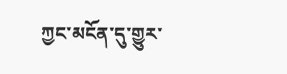ཀྱང་མངོན་དུ་གྱུར་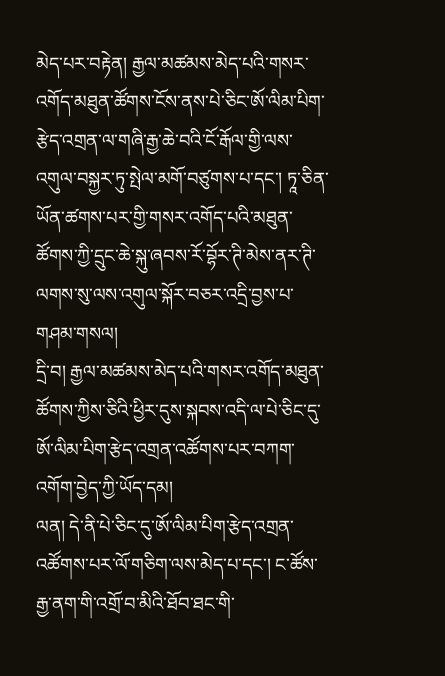མེད་པར་བརྟེན། རྒྱལ་མཚམས་མེད་པའི་གསར་འགོད་མཐུན་ཚོགས་ངོས་ནས་པེ་ཅིང་ཨོ་ལིམ་པིག་རྩེད་འགྲན་ལ་གཞི་རྒྱ་ཆེ་བའི་ངོ་རྒོལ་གྱི་ལས་འགུལ་བསྐྱར་ཏུ་སྤེལ་མགོ་བཙུགས་པ་དང་། ཏཱ་ཅིན་ཡོན་ཚགས་པར་གྱི་གསར་འགོད་པའི་མཐུན་ཚོགས་ཀྱི་དྲུང་ཆེ་སྐུ་ཞབས་རོ་བྷོར་ཊི་མེས་ནར་ཊི་ལགས་སུ་ལས་འགུལ་སྐོར་བཅར་འདྲི་བྱས་པ་གཤམ་གསལ།
དྲི་བ། རྒྱལ་མཚམས་མེད་པའི་གསར་འགོད་མཐུན་ཚོགས་ཀྱིས་ཅིའི་ཕྱིར་དུས་སྐབས་འདི་ལ་པེ་ཅིང་དུ་ཨོ་ལིམ་པིག་རྩེད་འགྲན་འཚོགས་པར་བཀག་འགོག་བྱེད་ཀྱི་ཡོད་དམ།
ལན། དེ་ནི་པེ་ཅིང་དུ་ཨོ་ལིམ་པིག་རྩེད་འགྲན་འཚོགས་པར་ལོ་གཅིག་ལས་མེད་པ་དང་། ང་ཚོས་རྒྱ་ནག་གི་འགྲོ་བ་མིའི་ཐོབ་ཐང་གི་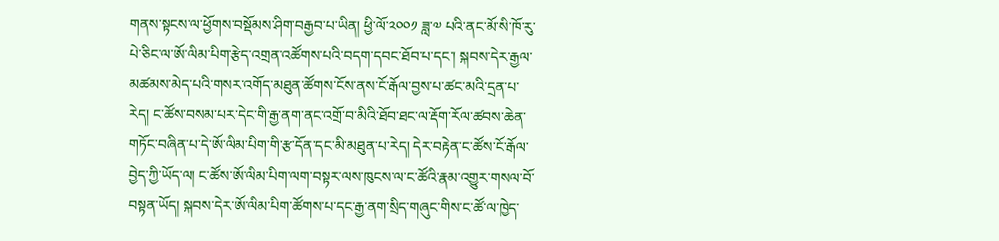གནས་སྟངས་ལ་ཕྱོགས་བསྡོམས་ཤིག་བརྒྱབ་པ་ཡིན། ཕྱི་ལོ་༢༠༠༡ ཟླ་༧ པའི་ནང་མོ་སི་ཁོ་རུ་པེ་ཅིང་ལ་ཨོ་ལིམ་པིག་རྩེད་འགྲན་འཚོགས་པའི་བདག་དབང་ཐོབ་པ་དང་། སྐབས་དེར་རྒྱལ་མཚམས་མེད་པའི་གསར་འགོད་མཐུན་ཚོགས་ངོས་ནས་ངོ་རྒོལ་བྱས་པ་ཚང་མའི་དྲན་པ་རེད། ང་ཚོས་བསམ་པར་དེང་གི་རྒྱ་ནག་ནང་འགྲོ་བ་མིའི་ཐོབ་ཐང་ལ་རྡོག་རོལ་ཚབས་ཆེན་གཏོང་བཞིན་པ་དེ་ཨོ་ལིམ་པིག་གི་རྩ་དོན་དང་མི་མཐུན་པ་རེད། དེར་བརྟེན་ང་ཚོས་ངོ་རྒོལ་བྱེད་ཀྱི་ཡོད་ལ། ང་ཚོས་ཨོ་ལིམ་པིག་ལག་བསྟར་ལས་ཁུངས་ལ་ང་ཚོའི་རྣམ་འགྱུར་གསལ་བོ་བསྟན་ཡོད། སྐབས་དེར་ཨོ་ལིམ་པིག་ཚོགས་པ་དང་རྒྱ་ནག་སྲིད་གཞུང་གིས་ང་ཚོ་ལ་ཁྱེད་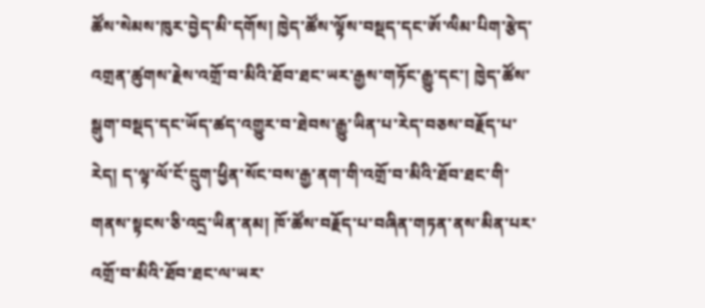ཚོས་སེམས་ཁུར་བྱེད་མི་དགོས། ཁྱེད་ཚོས་ལྟོས་བསྡད་དང་ཨོ་ལིམ་པིག་རྩེད་འགྲན་ཚུགས་རྗེས་འགྲོ་བ་མིའི་ཐོབ་ཐང་ཡར་རྒྱས་གཏོང་རྒྱུ་དང་། ཁྱེད་ཚོས་སྒུག་བསྡད་དང་ཡོད་ཚད་འགྱུར་བ་ཐེབས་རྒྱུ་ཡིན་པ་རེད་བཅས་བརྗོད་པ་རེད། ད་ལྟ་ལོ་ངོ་དྲུག་ཕྱིན་སོང་བས་རྒྱ་ནག་གི་འགྲོ་བ་མིའི་ཐོབ་ཐང་གི་གནས་སྟངས་ཅི་འདྲ་ཡིན་ནམ། ཁོ་ཚོས་བརྗོད་པ་བཞིན་གཏན་ནས་མིན་པར་འགྲོ་བ་མིའི་ཐོབ་ཐང་ལ་ཡར་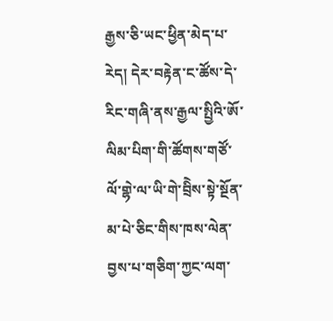རྒྱས་ཅི་ཡང་ཕྱིན་མེད་པ་རེད། དེར་བརྟེན་ང་ཚོས་དེ་རིང་གཞི་ནས་རྒྱལ་སྤྱིའི་ཨོ་ལིམ་པིག་གི་ཚོགས་གཙོ་ལོ་གྷེ་ལ་ཡི་གེ་བྲིེས་སྟེ་སྔོན་མ་པེ་ཅིང་གིས་ཁས་ལེན་བྱས་པ་གཅིག་ཀྱང་ལག་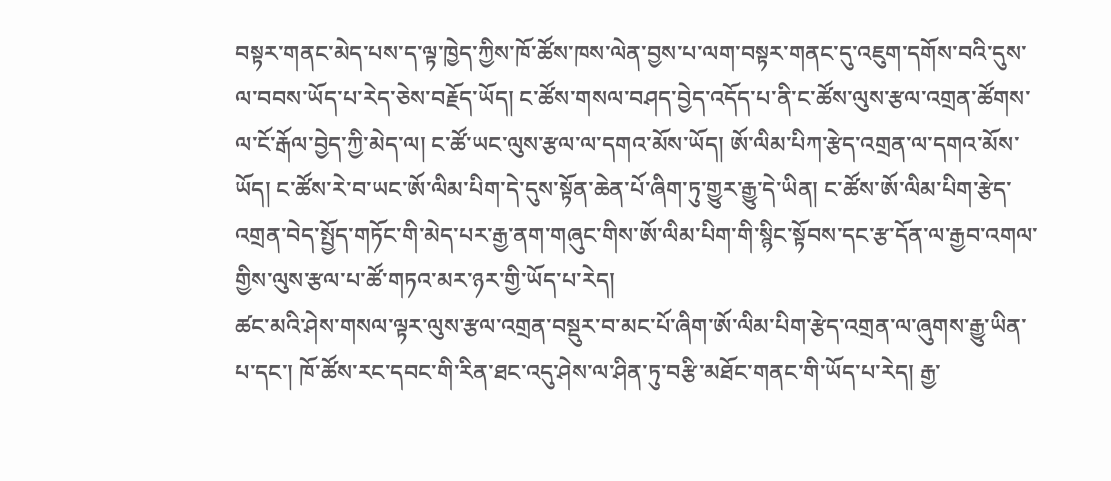བསྟར་གནང་མེད་པས་ད་ལྟ་ཁྱེད་ཀྱིས་ཁོ་ཚོས་ཁས་ལེན་བྱས་པ་ལག་བསྟར་གནང་དུ་འཇུག་དགོས་བའི་དུས་ལ་བབས་ཡོད་པ་རེད་ཅེས་བརྗོད་ཡོད། ང་ཚོས་གསལ་བཤད་བྱེད་འདོད་པ་ནི་ང་ཚོས་ལུས་རྩལ་འགྲན་ཚོགས་ལ་ངོ་རྒོལ་བྱེད་ཀྱི་མེད་ལ། ང་ཚོ་ཡང་ལུས་རྩལ་ལ་དགའ་མོས་ཡོད། ཨོ་ལིམ་པིཀ་རྩེད་འགྲན་ལ་དགའ་མོས་ཡོད། ང་ཚོས་རེ་བ་ཡང་ཨོ་ལིམ་པིག་དེ་དུས་སྟོན་ཆེན་པོ་ཞིག་ཏུ་གྱུར་རྒྱུ་དེ་ཡིན། ང་ཚོས་ཨོ་ལིམ་པིག་རྩེད་འགྲན་བེད་སྤྱོད་གཏོང་གི་མེད་པར་རྒྱ་ནག་གཞུང་གིས་ཨོ་ལིམ་པིག་གི་སྙིང་སྟོབས་དང་རྩ་དོན་ལ་རྒྱབ་འགལ་གྱིས་ལུས་རྩལ་པ་ཚོ་གཏའ་མར་ཉར་གྱི་ཡོད་པ་རེད།
ཚང་མའི་ཤེས་གསལ་ལྟར་ལུས་རྩལ་འགྲན་བསྡུར་བ་མང་པོ་ཞིག་ཨོ་ལིམ་པིག་རྩེད་འགྲན་ལ་ཞུགས་རྒྱུ་ཡིན་པ་དང་། ཁོ་ཚོས་རང་དབང་གི་རིན་ཐང་འདུ་ཤེས་ལ་ཤིན་ཏུ་བརྩི་མཐོང་གནང་གི་ཡོད་པ་རེད། རྒྱ་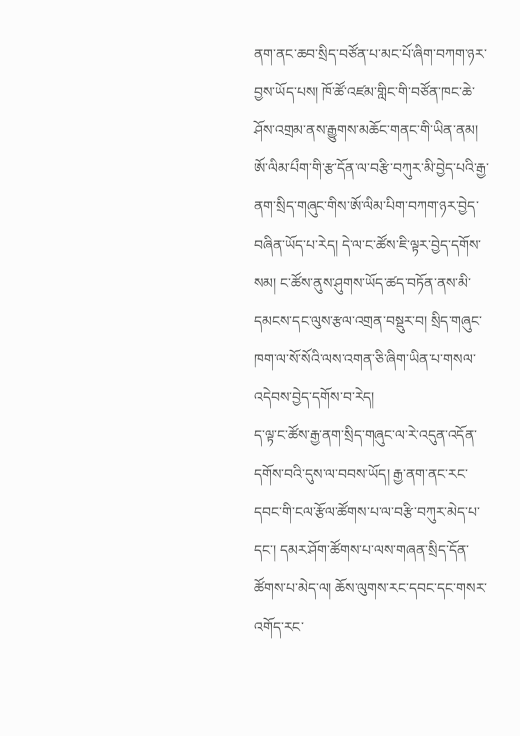ནག་ནང་ཆབ་སྲིད་བཙོན་པ་མང་པོ་ཞིག་བཀག་ཉར་བྱས་ཡོད་པས། ཁོ་ཚོ་འཛམ་གླིང་གི་བཙོན་ཁང་ཆེ་ཤོས་འགྲམ་ནས་རྒྱུགས་མཆོང་གནང་གི་ཡིན་ནམ། ཨོ་ལིམ་པྀག་གི་རྩ་དོན་ལ་བརྩི་བཀུར་མི་བྱེད་པའི་རྒྱ་ནག་སྲིད་གཞུང་གིས་ཨོ་ལིམ་པིག་བཀག་ཉར་བྱེད་བཞིན་ཡོད་པ་རེད། དེ་ལ་ང་ཚོས་ཇི་ལྟར་བྱེད་དགོས་སམ། ང་ཚོས་ནུས་ཤུགས་ཡོད་ཚད་བཏོན་ནས་མི་དམངས་དང་ལུས་རྩལ་འགྲན་བསྡུར་བ། སྲིད་གཞུང་ཁག་ལ་སོ་སོའི་ལས་འགན་ཅི་ཞིག་ཡིན་པ་གསལ་འདེབས་བྱེད་དགོས་བ་རེད།
ད་ལྟ་ང་ཚོས་རྒྱ་ནག་སྲིད་གཞུང་ལ་རེ་འདུན་འདོན་དགོས་བའི་དུས་ལ་བབས་ཡོད། རྒྱ་ནག་ནང་རང་དབང་གི་ངལ་རྩོལ་ཚོགས་པ་ལ་བརྩི་བཀུར་མེད་པ་དང་། དམར་ཤོག་ཚོགས་པ་ལས་གཞན་སྲིད་དོན་ཚོགས་པ་མེད་ལ། ཆོས་ལུགས་རང་དབང་དང་གསར་འགོད་རང་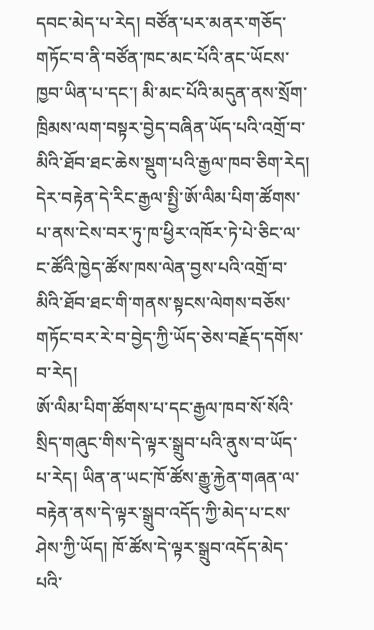དབང་མེད་པ་རེད། བཙོན་པར་མནར་གཅོད་གཏོང་བ་ནི་བཙོན་ཁང་མང་པོའི་ནང་ཡོངས་ཁྱབ་ཡིན་པ་དང་། མི་མང་པོའི་མདུན་ནས་སྲོག་ཁྲིམས་ལག་བསྟར་བྱེད་བཞིན་ཡོད་པའི་འགྲོ་བ་མིའི་ཐོབ་ཐང་ཆེས་སྡུག་པའི་རྒྱལ་ཁབ་ཅིག་རེད། དེར་བརྟེན་དེ་རིང་རྒྱལ་སྤྱི་ཨོ་ལིམ་པིག་ཚོགས་པ་ནས་ངེས་བར་ཏུ་ཁ་ཕྱིར་འཁོར་ཏེ་པེ་ཅིང་ལ་ང་ཚོའི་ཁྱེད་ཚོས་ཁས་ལེན་བྱས་པའི་འགྲོ་བ་མིའི་ཐོབ་ཐང་གི་གནས་སྟངས་ལེགས་བཅོས་གཏོང་བར་རེ་བ་བྱེད་ཀྱི་ཡོད་ཅེས་བརྗོད་དགོས་བ་རེད།
ཨོ་ལིམ་པིག་ཚོགས་པ་དང་རྒྱལ་ཁབ་སོ་སོའི་སྲིད་གཞུང་གིས་དེ་ལྟར་སྒྲུབ་པའི་ནུས་བ་ཡོད་པ་རེད། ཡིན་ན་ཡང་ཁོ་ཚོས་རྒྱུ་རྐྱེན་གཞན་ལ་བརྟེན་ནས་དེ་ལྟར་སྒྲུབ་འདོད་ཀྱི་མེད་པ་ངས་ཤེས་ཀྱི་ཡོད། ཁོ་ཚོས་དེ་ལྟར་སྒྲུབ་འདོད་མེད་པའི་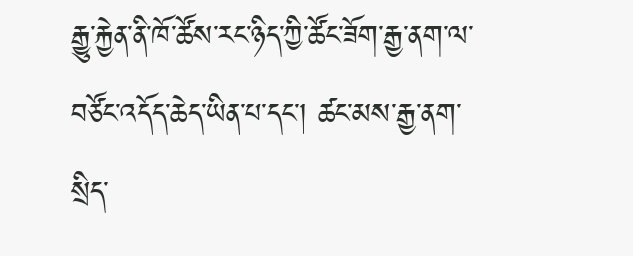རྒྱུ་རྐྱེན་ནི་ཁོ་ཚོས་རང་ཉིད་ཀྱི་ཚོང་ཟོག་རྒྱ་ནག་ལ་བཙོང་འདོད་ཆེད་ཡིན་པ་དང་། ཚང་མས་རྒྱ་ནག་སྲིད་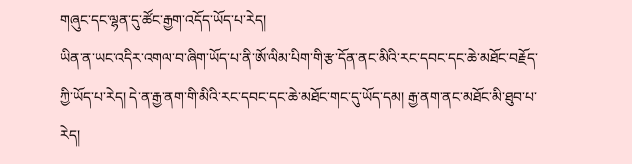གཞུང་དང་ལྷན་དུ་ཚོང་རྒྱག་འདོད་ཡོད་པ་རེད།
ཡིན་ན་ཡང་འདིར་འགལ་བ་ཞིག་ཡོད་པ་ནི་ཨོ་ལིམ་པིག་གི་རྩ་དོན་ནང་མིའི་རང་དབང་དང་ཆེ་མཐོང་བརྗོད་ཀྱི་ཡོད་པ་རེད། དེ་ན་རྒྱ་ནག་གི་མིའི་རང་དབང་དང་ཆེ་མཐོང་གང་དུ་ཡོད་དམ། རྒྱ་ནག་ནང་མཐོང་མི་ཐུབ་པ་རེད།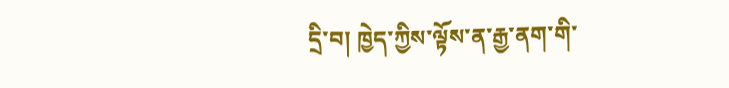དྲི་བ། ཁྱེད་ཀྱིས་ལྟོས་ན་རྒྱ་ནག་གི་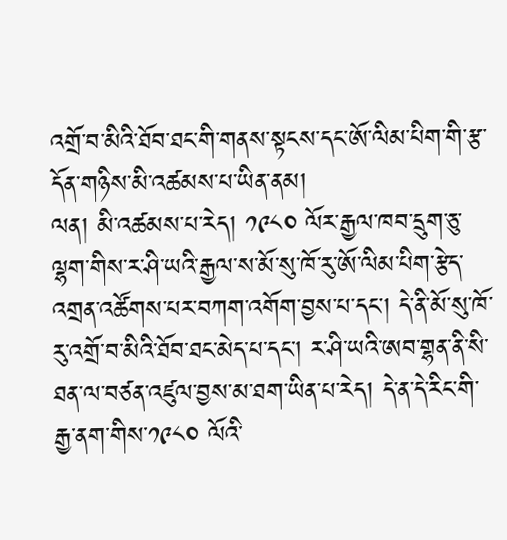འགྲོ་བ་མིའི་ཐོབ་ཐང་གི་གནས་སྟངས་དང་ཨོ་ལིམ་པིག་གི་རྩ་དོན་གཉིས་མི་འཚམས་པ་ཡིན་ནམ།
ལན། མི་འཚམས་པ་རེད། ༡༩༨༠ ལོར་རྒྱལ་ཁབ་དྲུག་ཅུ་ལྷག་གིས་ར་ཤི་ཡའི་རྒྱལ་ས་མོ་སུ་ཁོ་རུ་ཨོ་ལིམ་པིག་རྩེད་འགྲན་འཚོགས་པར་བཀག་འགོག་བྱས་པ་དང་། དེ་ནི་མོ་སུ་ཁོ་རུ་འགྲོ་བ་མིའི་ཐོབ་ཐང་མེད་པ་དང་། ར་ཤི་ཡའི་ཨབ་གྷན་ནི་སི་ཐན་ལ་བཙན་འཛུལ་བྱས་མ་ཐག་ཡིན་པ་རེད། དེ་ན་དེ་རིང་གི་རྒྱ་ནག་གིས་༡༩༨༠ ལོའི་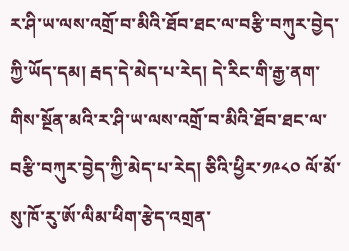ར་ཤི་ཡ་ལས་འགྲོ་བ་མིའི་ཐོབ་ཐང་ལ་བརྩི་བཀུར་བྱེད་ཀྱི་ཡོད་དམ། རྦད་དེ་མེད་པ་རེད། དེ་རིང་གི་རྒྱ་ནག་གིས་སྔོན་མའི་ར་ཤི་ཡ་ལས་འགྲོ་བ་མིའི་ཐོབ་ཐང་ལ་བརྩི་བཀུར་བྱེད་ཀྱི་མེད་པ་རེད། ཅིའི་ཕྱིར་༡༩༨༠ ལོ་མོ་སུ་ཁོ་རུ་ཨོ་ལིམ་ཕིག་རྩེད་འགྲན་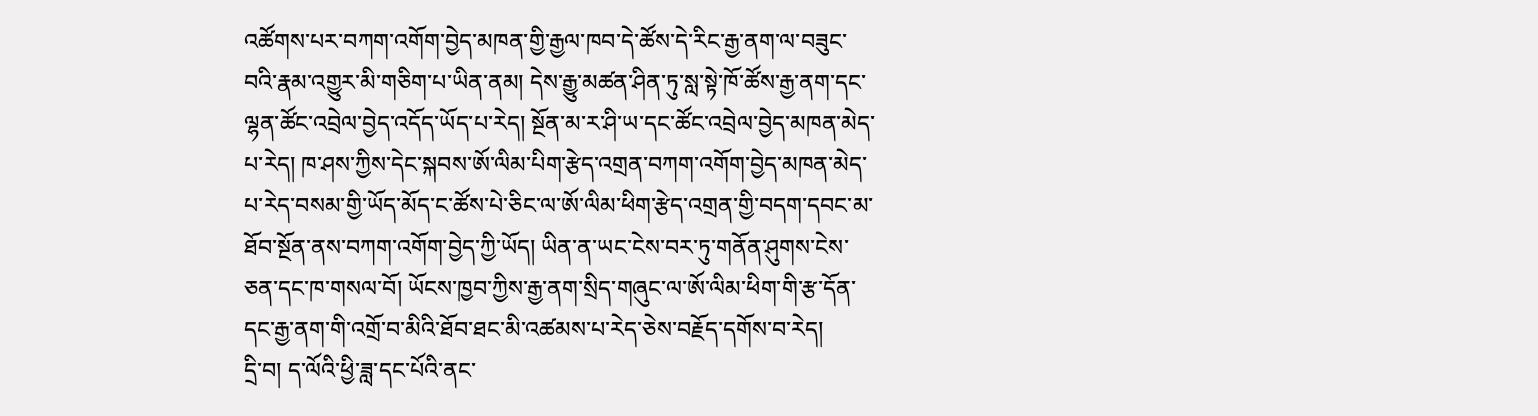འཚོགས་པར་བཀག་འགོག་བྱེད་མཁན་གྱི་རྒྱལ་ཁབ་དེ་ཚོས་དེ་རིང་རྒྱ་ནག་ལ་བཟུང་བའི་རྣམ་འགྱུར་མི་གཅིག་པ་ཡིན་ནམ། དེས་རྒྱུ་མཚན་ཤིན་ཏུ་སླ་སྟེ་ཁོ་ཚོས་རྒྱ་ནག་དང་ལྷན་ཚོང་འབྲེལ་བྱེད་འདོད་ཡོད་པ་རེད། སྔོན་མ་ར་ཤི་ཡ་དང་ཚོང་འབྲེལ་བྱེད་མཁན་མེད་པ་རེད། ཁ་ཤས་ཀྱིས་དེང་སྐབས་ཨོ་ལིམ་པིག་རྩེད་འགྲན་བཀག་འགོག་བྱེད་མཁན་མེད་པ་རེད་བསམ་གྱི་ཡོད་མོད་ང་ཚོས་པེ་ཅིང་ལ་ཨོ་ལིམ་ཕིག་རྩེད་འགྲན་གྱི་བདག་དབང་མ་ཐོབ་སྔོན་ནས་བཀག་འགོག་བྱེད་ཀྱི་ཡོད། ཡིན་ན་ཡང་ངེས་བར་ཏུ་གནོན་ཤུགས་ངེས་ཅན་དང་ཁ་གསལ་བོ། ཡོངས་ཁྱབ་ཀྱིས་རྒྱ་ནག་སྲིད་གཞུང་ལ་ཨོ་ལིམ་ཕིག་གི་རྩ་དོན་དང་རྒྱ་ནག་གི་འགྲོ་བ་མིའི་ཐོབ་ཐང་མི་འཚམས་པ་རེད་ཅེས་བརྗོད་དགོས་བ་རེད།
དྲི་བ། ད་ལོའི་ཕྱི་ཟླ་དང་པོའི་ནང་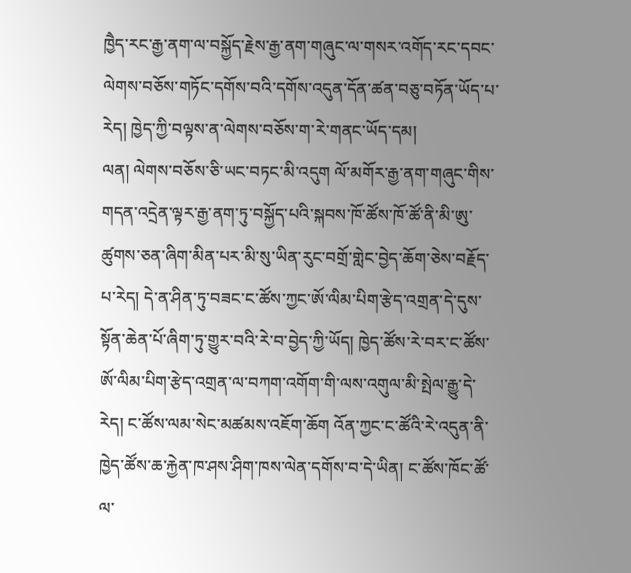ཁྱཻད་རང་རྒྱ་ནག་ལ་བསྐྱོད་རྗེས་རྒྱ་ནག་གཞུང་ལ་གསར་འགོད་རང་དབང་ལེགས་བཅོས་གཏོང་དགོས་བའི་དགོས་འདུན་དོན་ཚན་བཅུ་བཏོན་ཡོད་པ་རེད། ཁྱེད་ཀྱི་བལྟས་ན་ལེགས་བཅོས་ག་རེ་གནང་ཡོད་དམ།
ལན། ལེགས་བཅོས་ཅི་ཡང་བཏང་མི་འདུག ལོ་མགོར་རྒྱ་ནག་གཞུང་གིས་གདན་འདྲེན་ལྟར་རྒྱ་ནག་ཏུ་བསྐྱོད་པའི་སྐབས་ཁོ་ཚོས་ཁོ་ཚོ་ནི་མི་ཨུ་ཚུགས་ཅན་ཞིག་མིན་པར་མི་སུ་ཡིན་རུང་བགྲོ་གླེང་བྱེད་ཆོག་ཅེས་བརྗོད་པ་རེད། དེ་ན་ཤིན་ཏུ་བཟང་ང་ཚོས་ཀྱང་ཨོ་ལིམ་པིག་རྩེད་འགྲན་དེ་དུས་སྟོན་ཆེན་པོ་ཞིག་ཏུ་གྱུར་བའི་རེ་བ་བྱེད་ཀྱི་ཡོད། ཁྱེད་ཚོས་རེ་བར་ང་ཚོས་ཨོ་ལིམ་པིག་རྩེད་འགྲན་ལ་བཀག་འགོག་གི་ལས་འགུལ་མི་སྤེལ་རྒྱུ་དེ་རེད། ང་ཚོས་ལམ་སེང་མཚམས་འཇོག་ཆོག འོན་ཀྱང་ང་ཚོའི་རེ་འདུན་ནི་ཁྱེད་ཚོས་ཆ་རྐྱེན་ཁ་ཤས་ཤིག་ཁས་ལེན་དགོས་བ་དེ་ཡིན། ང་ཚོས་ཁོང་ཚོ་ལ་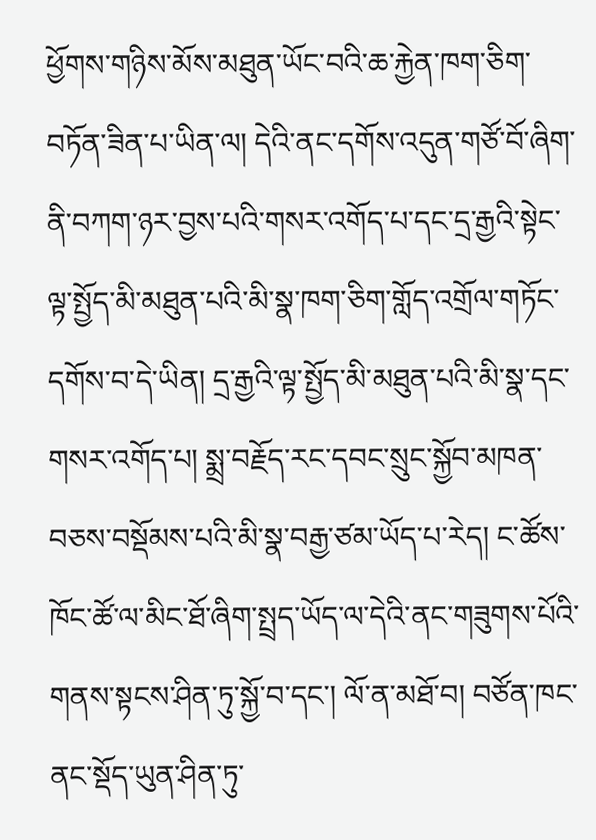ཕྱོགས་གཉིས་མོས་མཐུན་ཡོང་བའི་ཆ་རྐྱེན་ཁག་ཅིག་བཏོན་ཟིན་པ་ཡིན་ལ། དེའི་ནང་དགོས་འདུན་གཙོ་བོ་ཞིག་ནི་བཀག་ཉར་བྱས་པའི་གསར་འགོད་པ་དང་དྲ་རྒྱའི་སྟེང་ལྟ་སྤྱོད་མི་མཐུན་པའི་མི་སྣ་ཁག་ཅིག་གློད་འགྲོལ་གཏོང་དགོས་བ་དེ་ཡིན། དྲ་རྒྱའི་ལྟ་སྤྱོད་མི་མཐུན་པའི་མི་སྣ་དང་གསར་འགོད་པ། སྨྲ་བརྗོད་རང་དབང་སྲུང་སྐྱོབ་མཁན་བཅས་བསྡོམས་པའི་མི་སྣ་བརྒྱ་ཙམ་ཡོད་པ་རེད། ང་ཚོས་ཁོང་ཚོ་ལ་མིང་ཐོ་ཞིག་སྤྲད་ཡོད་ལ་དེའི་ནང་གཟུགས་པོའི་གནས་སྟངས་ཤིན་ཏུ་སྐྱོ་བ་དང་། ལོ་ན་མཐོ་བ། བཙོན་ཁང་ནང་སྡོད་ཡུན་ཤིན་ཏུ་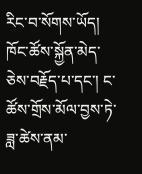རིང་བ་སོགས་ཡོད། ཁོང་ཚོས་སྐྱོན་མེད་ཅེས་བརྗོད་པ་དང་། ང་ཚོས་གྲོས་མོལ་བྱས་ཏེ་ཟླ་ཚེས་ནམ་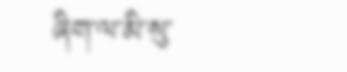ཞིག་ལ་མི་སུ་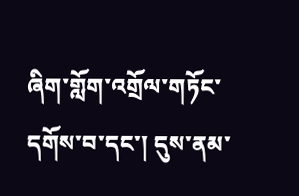ཞིག་གློག་འགྲོལ་གཏོང་དགོས་བ་དང་། དུས་ནམ་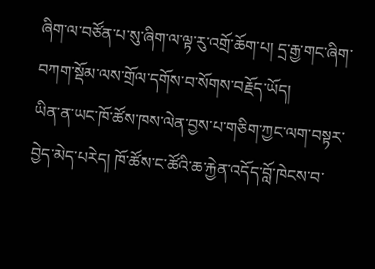ཞིག་ལ་བཙོན་པ་སུ་ཞིག་ལ་ལྟ་རུ་འགྲོ་ཆོག་པ། དྲ་རྒྱ་གང་ཞིག་བཀག་སྡོམ་ལས་གྲོལ་དགོས་བ་སོགས་བརྗོད་ཡོད།
ཡིན་ན་ཡང་ཁོ་ཚོས་ཁས་ལེན་བྱས་པ་གཅིག་ཀྱང་ལག་བསྟར་བྱེད་མེད་པརེད། ཁོ་ཚོས་ང་ཚོའི་ཆ་རྐྱེན་འདོད་བློ་ཁེངས་བ་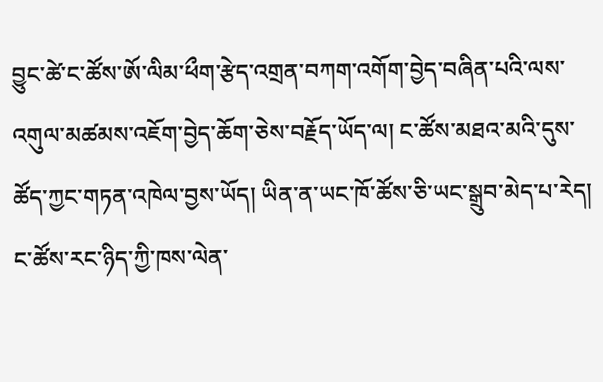བྱུང་ཚེ་ང་ཚོས་ཨོ་ལིམ་ཕྀག་རྩེད་འགྲན་བཀག་འགོག་བྱེད་བཞིན་པའི་ལས་འགུལ་མཚམས་འཇོག་བྱེད་ཆོག་ཅེས་བརྗོད་ཡོད་ལ། ང་ཚོས་མཐའ་མའི་དུས་ཚོད་ཀྱང་གཏན་འཁེལ་བྱས་ཡོད། ཡིན་ན་ཡང་ཁོ་ཚོས་ཅི་ཡང་སྒྲུབ་མེད་པ་རེད།
ང་ཚོས་རང་ཉིད་ཀྱི་ཁས་ལེན་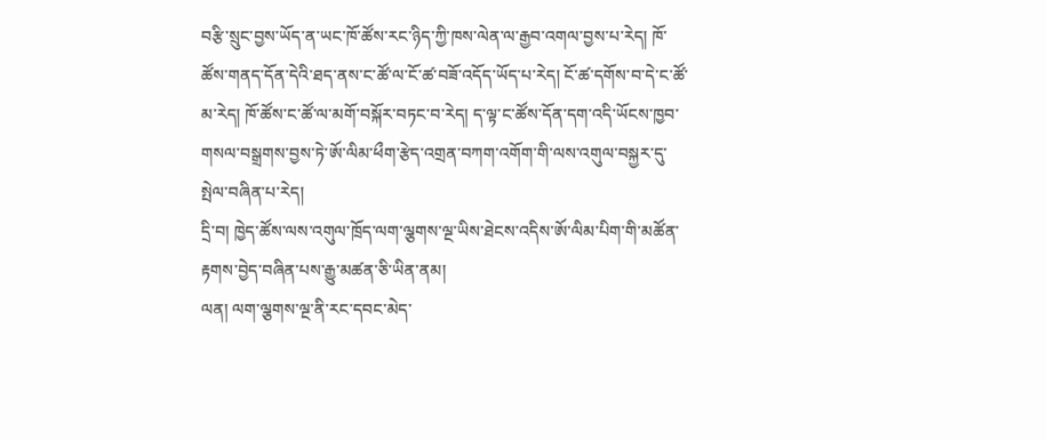བརྩི་སྲུང་བྱས་ཡོད་ན་ཡང་ཁོ་ཚོས་རང་ཉིད་ཀྱི་ཁས་ལེན་ལ་རྒྱབ་འགལ་བྱས་པ་རེད། ཁོ་ཚོས་གནད་དོན་དེའི་ཐད་ནས་ང་ཚོ་ལ་ངོ་ཚ་བཟོ་འདོད་ཡོད་པ་རེད། ངོ་ཚ་དགོས་བ་དེ་ང་ཚོ་མ་རེད། ཁོ་ཚོས་ང་ཚོ་ལ་མགོ་བསྐོར་བཏང་བ་རེད། ད་ལྟ་ང་ཚོས་དོན་དག་འདི་ཡོངས་ཁྱབ་གསལ་བསྒྲགས་བྱས་ཏེ་ཨོ་ལིམ་ཕྀག་རྩེད་འགྲན་བཀག་འགོག་གི་ལས་འགུལ་བསྐྱར་དུ་སྤེལ་བཞིན་པ་རེད།
དྲི་བ། ཁྱེད་ཚོས་ལས་འགུལ་ཁྲོད་ལག་ལྕགས་ལྔ་ཡིས་ཐེངས་འདིས་ཨོ་ལིམ་པིག་གི་མཚོན་རྟགས་བྱེད་བཞིན་པས་རྒྱུ་མཚན་ཅི་ཡིན་ནམ།
ལན། ལག་ལྕགས་ལྔ་ནི་རང་དབང་མེད་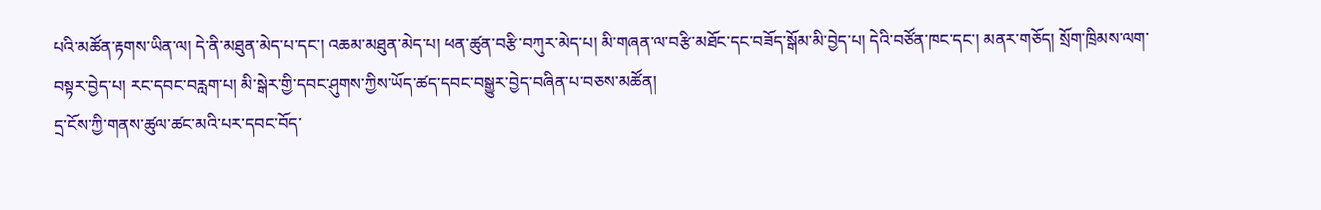པའི་མཚོན་རྟགས་ཡིན་ལ། དེ་ནི་མཐུན་མེད་པ་དང་། འཆམ་མཐུན་མེད་པ། ཕན་ཚུན་བརྩི་བཀུར་མེད་པ། མི་གཞན་ལ་བརྩི་མཐོང་དང་བཟོད་སྒོམ་མི་བྱེད་པ། དེའི་བཙོན་ཁང་དང་། མནར་གཅོད། སྲོག་ཁྲིམས་ལག་བསྟར་བྱེད་པ། རང་དབང་བརླག་པ། མི་སྒེར་གྱི་དབང་ཤུགས་ཀྱིས་ཡོད་ཚད་དབང་བསྒྱུར་བྱེད་བཞིན་པ་བཅས་མཚོན།
དྲ་ངོས་ཀྱི་གནས་ཚུལ་ཚང་མའི་པར་དབང་བོད་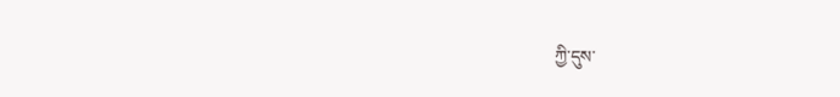ཀྱི་དུས་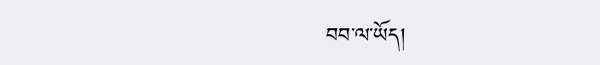བབ་ལ་ཡོད།